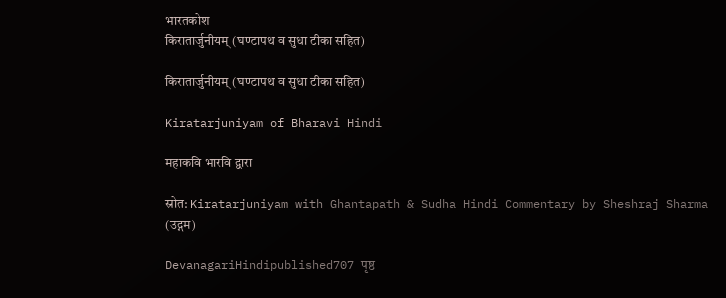भारतकोश
किरातार्जुनीयम् (घण्टापथ व सुधा टीका सहित)

किरातार्जुनीयम् (घण्टापथ व सुधा टीका सहित)

Kiratarjuniyam of Bharavi Hindi

महाकवि भारवि द्वारा

स्रोत: Kiratarjuniyam with Ghantapath & Sudha Hindi Commentary by Sheshraj Sharma (उद्गम)

DevanagariHindipublished707 पृष्ठ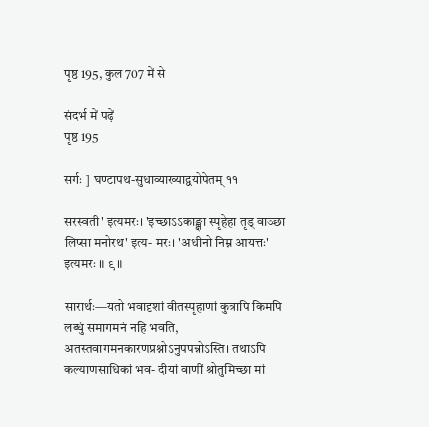पृष्ठ 195, कुल 707 में से

संदर्भ में पढ़ें
पृष्ठ 195

सर्गः ] घण्टापथ-सुधाव्याख्याद्वयोपेतम् ११

सरस्वती' इत्यमरः। 'इच्छाऽऽकाङ्क्षा स्पृहेहा तृड् वाञ्छा लिप्सा मनोरथ' इत्य- मरः। 'अधीनो निम्न आयत्तः' इत्यमरः ॥ ९ ॥

सारार्थः—यतो भवादृशां वीतस्पृहाणां कुत्रापि किमपि लब्धुं समागमनं नहि भवति, अतस्तवागमनकारणप्रश्नोऽनुपपन्नोऽस्ति। तथाऽपि कल्याणसाधिकां भव- दीयां वाणीं श्रोतुमिच्छा मां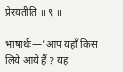प्रेरयतीति ॥ ९ ॥

भाषार्थः—'आप यहाँ किस लिये आये हैं ? यह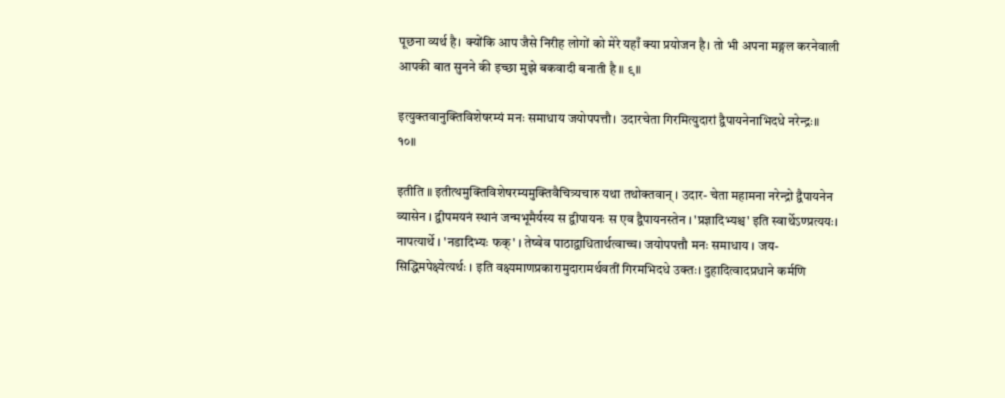पूछना व्यर्थ है। क्योंकि आप जैसे निरीह लोगों को मेरे यहाँ क्या प्रयोजन है। तो भी अपना मङ्गल करनेवाली आपकी बात सुनने की इच्छा मुझे बकवादी बनाती है ॥ ९॥

इत्युक्तवानुक्तिविशेषरम्यं मनः समाधाय जयोपपत्तौ। उदारचेता गिरमित्युदारां द्वैपायनेनाभिदधे नरेन्द्रः॥ १०॥

इतीति ॥ इतीत्थमुक्तिविशेषरम्यमुक्तिवैचित्र्यचारु यथा तथोक्तवान् । उदार- चेता महामना नरेन्द्रो द्वैपायनेन व्यासेन । द्वीपमयनं स्थानं जन्मभूमैर्यस्य स द्वीपायनः स एव द्वैपायनस्तेन । 'प्रज्ञादिभ्यश्च' इति स्वार्थेऽण्प्रत्ययः। नापत्यार्थे । 'नडादिभ्यः फक्' । तेष्वेव पाठाद्वाधितार्थत्वाच्च। जयोपपत्तौ मनः समाधाय । जय- सिद्धिमपेक्ष्येत्यर्थः । इति वक्ष्यमाणप्रकारामुदारामर्थवतीं गिरमभिदधे उक्तः। दुहादित्वादप्रधाने कर्मणि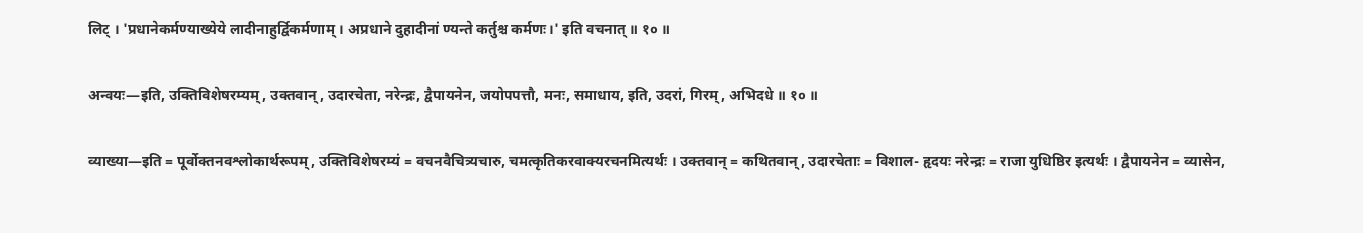लिट् । 'प्रधानेकर्मण्याख्येये लादीनाहुर्द्विकर्मणाम् । अप्रधाने दुहादीनां ण्यन्ते कर्तुश्च कर्मणः।' इति वचनात् ॥ १० ॥

अन्वयः—इति, उक्तिविशेषरम्यम्, उक्तवान्, उदारचेता, नरेन्द्रः, द्वैपायनेन, जयोपपत्तौ, मनः, समाधाय, इति, उदरां, गिरम्, अभिदधे ॥ १० ॥

व्याख्या—इति = पूर्वोक्तनवश्लोकार्थरूपम्, उक्तिविशेषरम्यं = वचनवैचित्र्यचारु, चमत्कृतिकरवाक्यरचनमित्यर्थः । उक्तवान् = कथितवान्, उदारचेताः = विशाल- हृदयः नरेन्द्रः = राजा युधिष्ठिर इत्यर्थः । द्वैपायनेन = व्यासेन,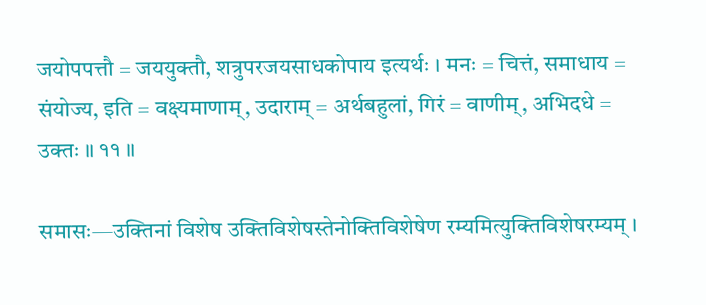जयोपपत्तौ = जययुक्तौ, शत्रुपरजयसाधकोपाय इत्यर्थः । मनः = चित्तं, समाधाय = संयोज्य, इति = वक्ष्यमाणाम्, उदाराम् = अर्थबहुलां, गिरं = वाणीम्, अभिदधे = उक्तः ॥ ११ ॥

समासः—उक्तिनां विशेष उक्तिविशेषस्तेनोक्तिविशेषेण रम्यमित्युक्तिविशेषरम्यम् ।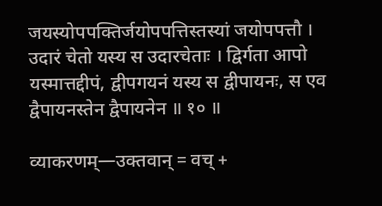जयस्योपपक्तिर्जयोपपत्तिस्तस्यां जयोपपत्तौ । उदारं चेतो यस्य स उदारचेताः । द्विर्गता आपो यस्मात्तद्दीपं, द्वीपगयनं यस्य स द्वीपायनः, स एव द्वैपायनस्तेन द्वैपायनेन ॥ १० ॥

व्याकरणम्—उक्तवान् = वच् +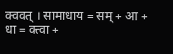क्ववत् । सामाधाय = सम् + आ + धा = क्त्वा +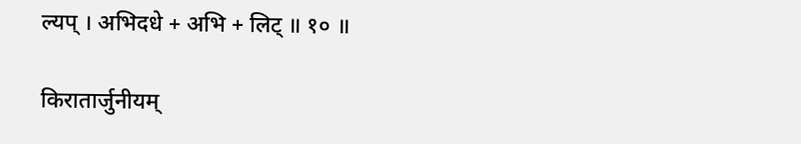ल्यप् । अभिदधे + अभि + लिट् ॥ १० ॥

किरातार्जुनीयम्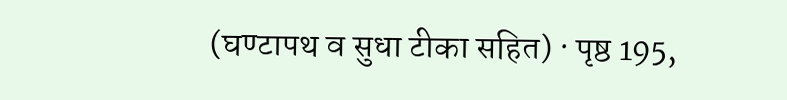(घण्टापथ व सुधा टीका सहित) · पृष्ठ 195,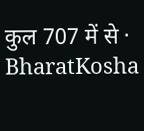कुल 707 में से · BharatKosha